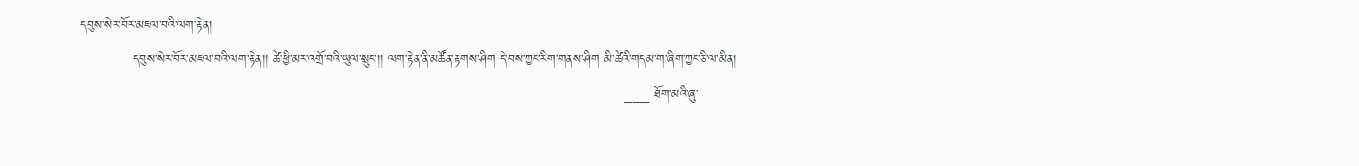དབུས་སེར་བོར་མཇལ་བའི་ལག་རྟེན།
            དབུས་སེར་བོར་མཇལ་བའི་ལག་རྟེན།། ཚེ་ཕྱི་མར་འགྲོ་བའི་ཡུལ་སྲུང་།། ལག་རྟེན་ནི་མཚོན་རྟགས་ཤིག དེ་བས་ཀྱང་རིག་གནས་ཤིག མི་ཚེའི་གདམ་ག་ཞིག་ཀྱང་ཅི་ལ་མིན།
                                                                                                                            ___ ཐོག་མའི་ཞུ་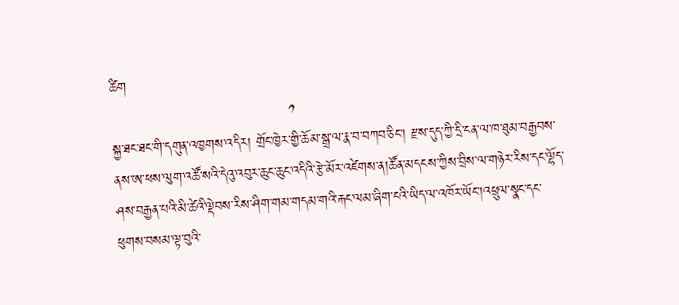ཚིག
                                      ༡
སྐྱ་ཐང་ཐང་གི་དགུན་འཁྱགས་འདིར། གྲོང་ཁྱེར་གྱི་ཆོམ་སྒྲ་ལ་རྣ་བ་བཀབ་ཅིང་། རྫས་དུད་ཀྱི་དྲི་ངན་ལ་ཁ་ཐུམ་བརྒྱབས་ནས་ཨ་ཕས་ལུག་འཚོ་སའི་དེའུ་འབུར་ཆུང་ཆུང་འདིའི་རྩེ་མོར་འཛེགས་ན།ཚོན་མདངས་ཀྱིས་བྲིས་ལ་གཉེར་རིས་དང་ལྷོད་ཤས་བརྒྱན་པའི་མི་ཚེའི་ལྡེབས་རིས་ཤིག་གམ་གདམ་གའི་རྐང་ལམ་ཞིག་ངའི་ཡིད་ལ་འཁོར་ཡོང་།འཕྲུལ་སྣང་དང་ཕུགས་བསམ་ལྟ་བུའི་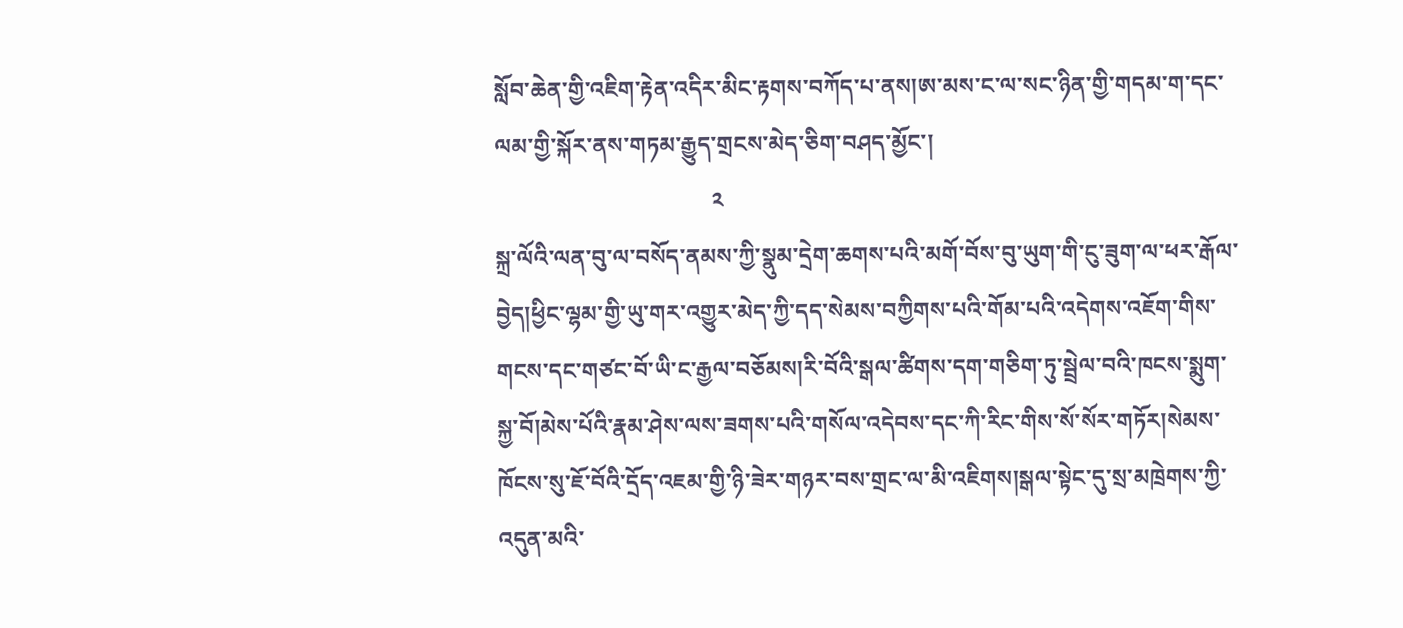སློབ་ཆེན་གྱི་འཇིག་རྟེན་འདིར་མིང་རྟགས་བཀོད་པ་ནས།ཨ་མས་ང་ལ་སང་ཉིན་གྱི་གདམ་ག་དང་ལམ་གྱི་སྐོར་ནས་གཏམ་རྒྱུད་གྲངས་མེད་ཅིག་བཤད་མྱོང་།
                                      ༢
སྐྲ་ལོའི་ལན་བུ་ལ་བསོད་ནམས་ཀྱི་སྣུམ་དྲེག་ཆགས་པའི་མགོ་བོས་བུ་ཡུག་གི་ངུ་ཟུག་ལ་ཕར་རྒོལ་བྱེད།ཕྱིང་ལྷམ་གྱི་ཡུ་གར་འགྱུར་མེད་ཀྱི་དད་སེམས་བཀྱིགས་པའི་གོམ་པའི་འདེགས་འཇོག་གིས་གངས་དང་གཙང་བོ་ཡི་ང་རྒྱལ་བཅོམས།རི་བོའི་སྒལ་ཚིགས་དག་གཅིག་ཏུ་སྦྲེལ་བའི་ཁངས་སྨུག་སྐྱ་བོ།མེས་པོའི་རྣམ་ཤེས་ལས་ཟགས་པའི་གསོལ་འདེབས་དང་ཀི་རིང་གིས་སོ་སོར་གཏོར།སེམས་ཁོངས་སུ་ཇོ་བོའི་དྲོད་འཇམ་གྱི་ཉི་ཟེར་གཉར་བས་གྲང་ལ་མི་འཇིགས།སྒལ་སྟེང་དུ་སྲ་མཁྲེགས་ཀྱི་འདུན་མའི་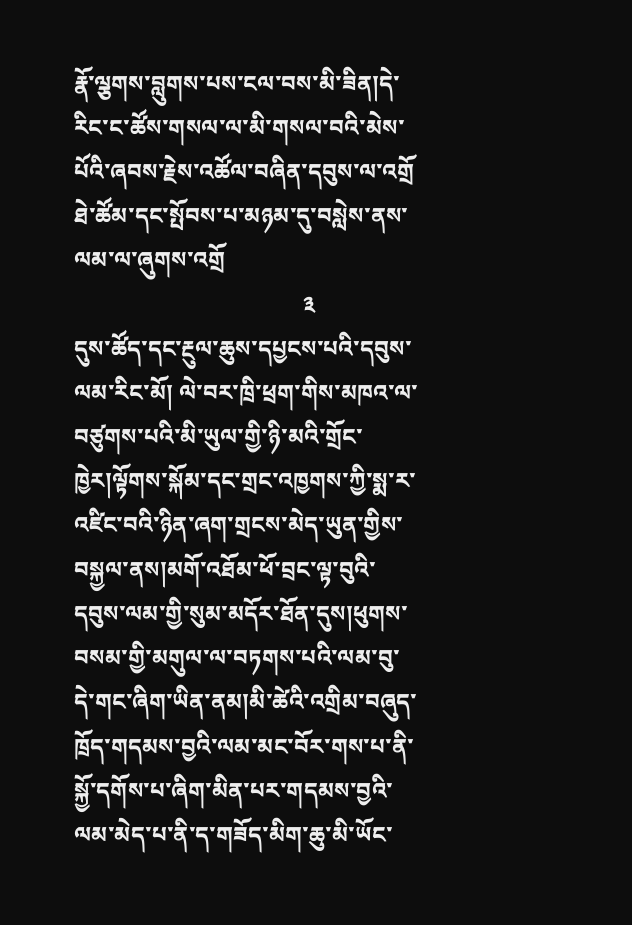རྣོ་ལྕགས་བླུགས་པས་ངལ་བས་མི་ཟིན།དེ་རིང་ང་ཚོས་གསལ་ལ་མི་གསལ་བའི་མེས་པོའི་ཞབས་རྗེས་འཚོལ་བཞིན་དབུས་ལ་འགྲོ ཐེ་ཚོམ་དང་སྤོབས་པ་མཉམ་དུ་བསླེས་ནས་ལམ་ལ་ཞུགས་འགྲོ
                                        ༣
དུས་ཚོད་དང་རྔུལ་ཆུས་དཔྱངས་པའི་དབུས་ལམ་རིང་མོ། ལེ་བར་ཁྲི་ཕྲག་གིས་མཁའ་ལ་བཙུགས་པའི་མི་ཡུལ་གྱི་ཉི་མའི་གྲོང་ཁྱེར།ལྟོགས་སྐོམ་དང་གྲང་འཁྱགས་ཀྱི་སྨ་ར་འཛིང་བའི་ཉིན་ཞག་གྲངས་མེད་ཡུན་གྱིས་བསྐྱལ་ནས།མགོ་འཐོམ་ཕོ་བྲང་ལྟ་བུའི་དབུས་ལམ་གྱི་སུམ་མདོར་ཐོན་དུས།ཕུགས་བསམ་གྱི་མགུལ་ལ་བཏགས་པའི་ལམ་བུ་དེ་གང་ཞིག་ཡིན་ནམ།མི་ཚེའི་འགྲིམ་བཞུད་ཁྲོད་གདམས་བྱའི་ལམ་མང་བོར་གས་པ་ནི་སྐྱོ་དགོས་པ་ཞིག་མིན་པར་གདམས་བྱའི་ལམ་མེད་པ་ནི་ད་གཟོད་མིག་ཆུ་མི་ཡོང་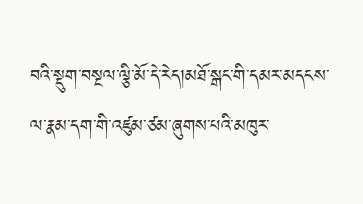བའི་སྡུག་བསྔལ་ལྕི་མོ་དེ་རེད།མཐོ་སྒང་གི་དམར་མདངས་ལ་རྣམ་དག་གི་འཛུམ་ཙམ་ཞུགས་པའི་མཁུར་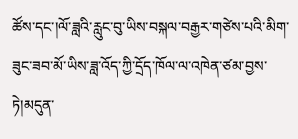ཚོས་དང་།ལོ་ཟླའི་རླུང་བུ་ཡིས་བསྐལ་བརྒྱར་གཙེས་པའི་མིག་ཟུང་ཟབ་མོ་ཡིས་ཟླ་འོད་ཀྱི་དྲོད་ཁོལ་ལ་འཁེན་ཙམ་བྱས་ཏེ།མདུན་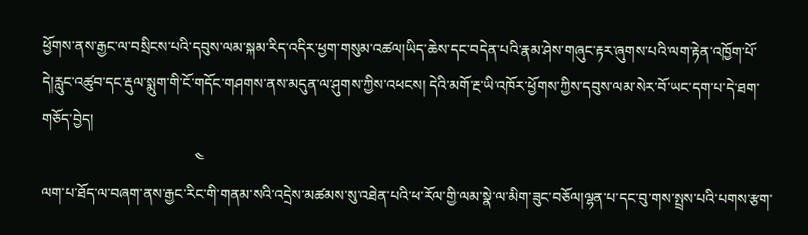ཕྱོགས་ནས་རྒྱང་ལ་བསྲིངས་པའི་དབུས་ལམ་སྐམ་རིད་འདིར་ཕྱག་གསུམ་འཚལ།ཡིད་ཆེས་དང་བདེན་པའི་རྣམ་ཤེས་གཞུང་རྟར་ཞུགས་པའི་ལག་རྟེན་འཁྱོག་པོ་དེ།རླུང་འཚུབ་དང་རྡུལ་སྨུག་གི་ངོ་གདོང་གཤགས་ནས་མདུན་ལ་ཤུགས་ཀྱིས་འཕངས། དེའི་མགོ་རྔ་ཡི་འཁོར་ཕྱོགས་ཀྱིས་དབུས་ལམ་སེར་བོ་ཡང་དག་པ་དེ་ཐག་གཅོད་བྱེད།
                                          ༤
ལག་པ་ཐོད་ལ་བཞག་ནས་རྒྱང་རིང་གི་གནམ་སའི་འདྲེས་མཚམས་སུ་འཐེན་པའི་ཕ་རོལ་གྱི་ལམ་སྣེ་ལ་མིག་ཟུང་བཅོལ།ལྷན་པ་དང་བུ་གས་སྤྲས་པའི་པགས་རྩག་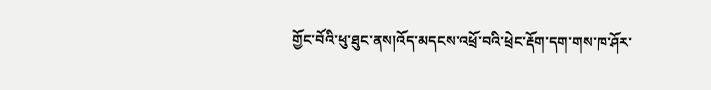གྱོང་བོའི་ཕུ་ཐུང་ནས།འོད་མདངས་འཕྲོ་བའི་ཕྲེང་རྡོག་དག་གས་ཁ་ཤོར་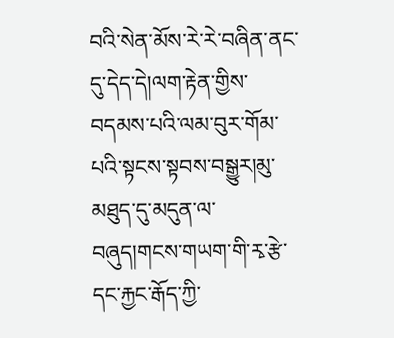བའི་སེན་མོས་རེ་རེ་བཞིན་ནང་དུ་དེད་དེ།ལག་རྟེན་གྱིས་བདམས་པའི་ལམ་བུར་གོམ་པའི་སྟངས་སྟབས་བསྒྱུར།མུ་མཐུད་དུ་མདུན་ལ་བཞུད།གངས་གཡག་གི་རྭ་རྩེ་དང་རྐྱང་རྒོད་ཀྱི་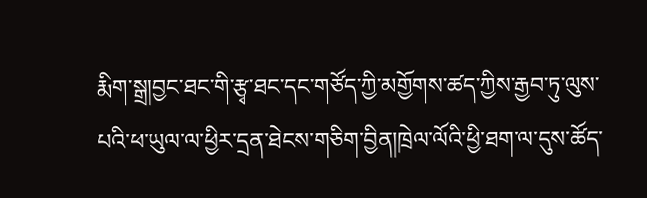རྨིག་སྒྲ།བྱང་ཐང་གི་རྩྭ་ཐང་དང་གཙོད་ཀྱི་མགྱོགས་ཚད་ཀྱིས་རྒྱབ་ཏུ་ལུས་པའི་ཕ་ཡུལ་ལ་ཕྱིར་དྲན་ཐེངས་གཅིག་བྱིན།ཁྲེལ་ལོའི་ཕྱི་ཐག་ལ་དུས་ཚོད་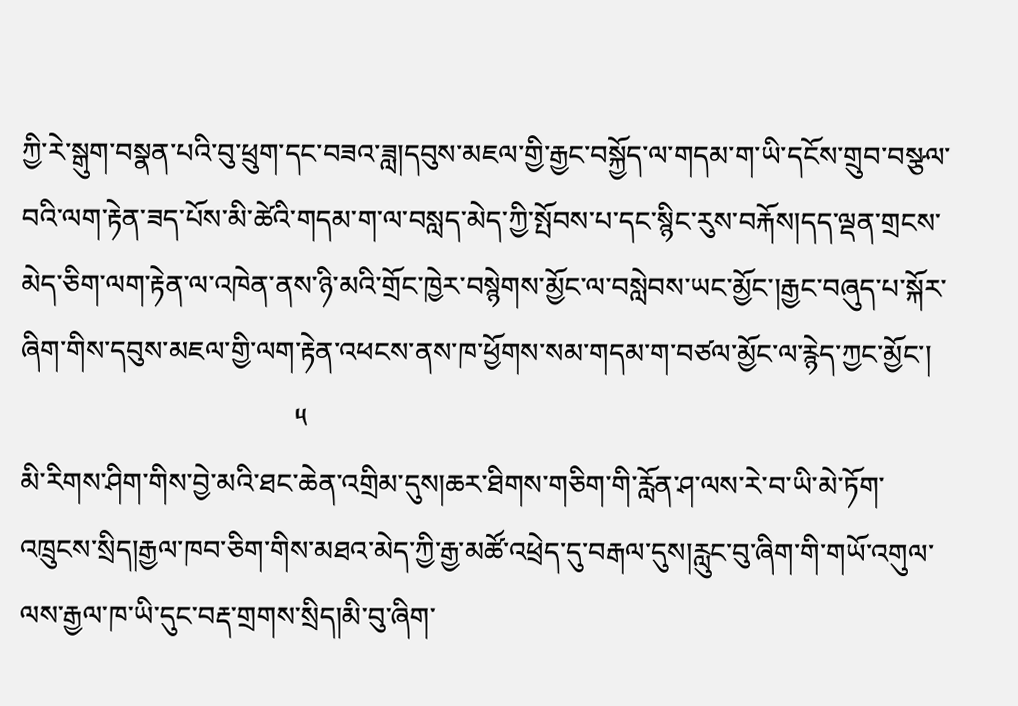ཀྱི་རེ་སྒུག་བསྣན་པའི་བུ་ཕྲུག་དང་བཟའ་ཟླ།དབུས་མཇལ་གྱི་རྒྱང་བསྐྱོད་ལ་གདམ་ག་ཡི་དངོས་གྲུབ་བསྩལ་བའི་ལག་རྟེན་ཟད་པོས་མི་ཚེའི་གདམ་ག་ལ་བསླད་མེད་ཀྱི་སྤོབས་པ་དང་སྙིང་རུས་བརྐོས།དད་ལྡན་གྲངས་མེད་ཅིག་ལག་རྟེན་ལ་འཁེན་ནས་ཉི་མའི་གྲོང་ཁྱེར་བསྙེགས་མྱོང་ལ་བསླེབས་ཡང་མྱོང་།རྒྱང་བཞུད་པ་སྐོར་ཞིག་གིས་དབུས་མཇལ་གྱི་ལག་རྟེན་འཕངས་ནས་ཁ་ཕྱོགས་སམ་གདམ་ག་བཙལ་མྱོང་ལ་རྙེད་ཀྱང་མྱོང་།
                                       ༥
མི་རིགས་ཤིག་གིས་བྱེ་མའི་ཐང་ཆེན་འགྲིམ་དུས།ཆར་ཐིགས་གཅིག་གི་རློན་ཤ་ལས་རེ་བ་ཡི་མེ་ཏོག་འཁྲུངས་སྲིད།རྒྱལ་ཁབ་ཅིག་གིས་མཐའ་མེད་ཀྱི་རྒྱ་མཚོ་འཕྲེད་དུ་བརྒལ་དུས།རླུང་བུ་ཞིག་གི་གཡོ་འགུལ་ལས་རྒྱལ་ཁ་ཡི་དུང་བརྡ་གྲགས་སྲིད།མི་བུ་ཞིག་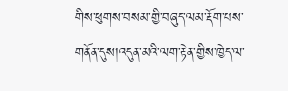གིས་ཕུགས་བསམ་གྱི་བཞུད་ལམ་རྡོག་པས་གནོན་དུས།འདུན་མའི་ལག་རྟེན་གྱིས་ཁྱེད་ལ་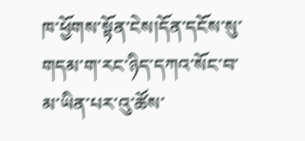ཁ་ཕྱོགས་སྟོན་ངེས།དོན་དངོས་སུ་གདམ་ག་རང་ཉིད་དཀའ་སོང་བ་མ་ཡིན་པར་འུ་ཚོས་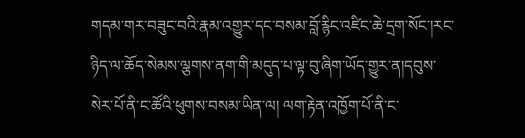གདམ་གར་བཟུང་བའི་རྣམ་འགྱུར་དང་བསམ་བློ་རྙིང་འཛིང་ཆེ་དྲག་སོང་།རང་ཉིད་ལ་ཆོད་སེམས་ལྕགས་ནག་གི་མདུད་པ་ལྟ་བུ་ཞིག་ཡོད་གྱུར་ན།དབུས་སེར་པོ་ནི་ང་ཚོའི་ཕུགས་བསམ་ཡིན་ལ། ལག་རྟེན་འཁྱོག་པོ་ནི་ང་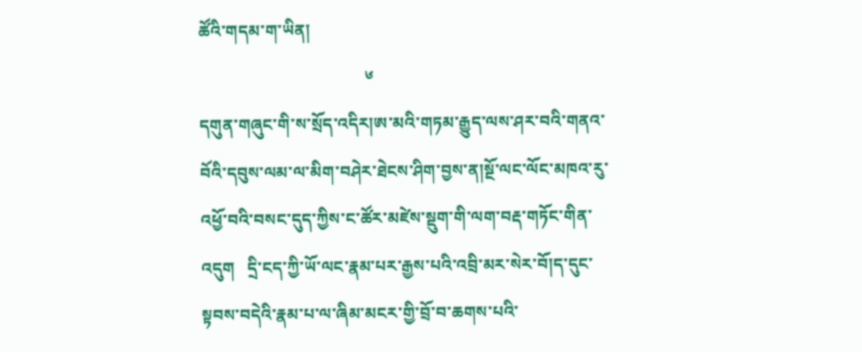ཚོའི་གདམ་ག་ཡིན།
                                        ༦
དགུན་གཞུང་གི་ས་སྲོད་འདིར།ཨ་མའི་གཏམ་རྒྱུད་ལས་ཤར་བའི་གནའ་བོའི་དབུས་ལམ་ལ་མིག་བཤེར་ཐེངས་ཤིག་བྱས་ན།སྔོ་ལང་ལོང་མཁའ་རུ་འཕྱོ་བའི་བསང་དུད་ཀྱིས་ང་ཚོར་མཛེས་སྡུག་གི་ལག་བརྡ་གཏོང་གིན་འདུག   དྲི་ངད་ཀྱི་ཡོ་ལང་རྣམ་པར་རྒྱས་པའི་འབྲི་མར་སེར་བོ།ད་དུང་སྟབས་བདེའི་རྣམ་པ་ལ་ཞིམ་མངར་གྱི་བྲོ་བ་ཆགས་པའི་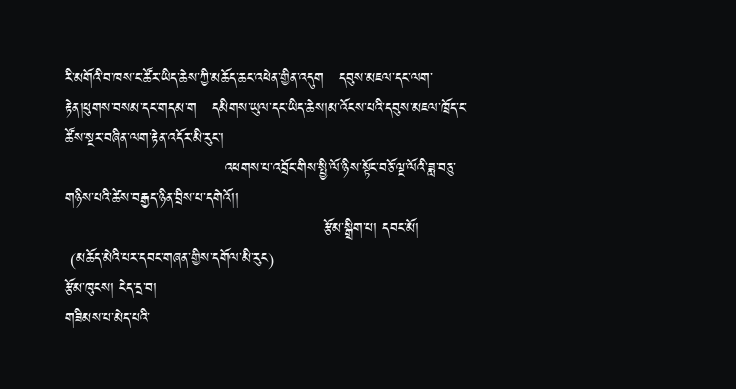རི་མགོའི་བ་ཁས་ང་ཚོར་ཡིད་ཆེས་ཀྱི་མཆོད་ཆང་འཕེན་གྱིན་འདུག   དབུས་མཇལ་དང་ལག་རྟེན།ཕུགས་བསམ་དང་གདམ་ག   དམིགས་ཡུལ་དང་ཡིད་ཆེས།མ་འོངས་པའི་དབུས་མཇལ་ཁྲོད་ང་ཚོས་སྔར་བཞིན་ལག་རྟེན་འདོར་མི་རུང་།
                                འཕགས་པ་འབྲོང་གིས་སྤྱི་ལོ་ཉིས་སྟོང་བཅོ་ལྔ་ལོའི་ཟླ་བཅུ་གཉིས་པའི་ཚེས་བརྒྱད་ཉིན་བྲིས་པ་དགེའོ།།
                                                    རྩོམ་སྒྲིག་པ། དབང་མོ།
 (མཆོད་མེའི་པར་དབང་གཞན་གྱིས་དགོལ་མི་རུང)
རྩོམ་ཁུངས། ངེད་དྲ་བ།
གཟིམས་པ་མེད་པའི་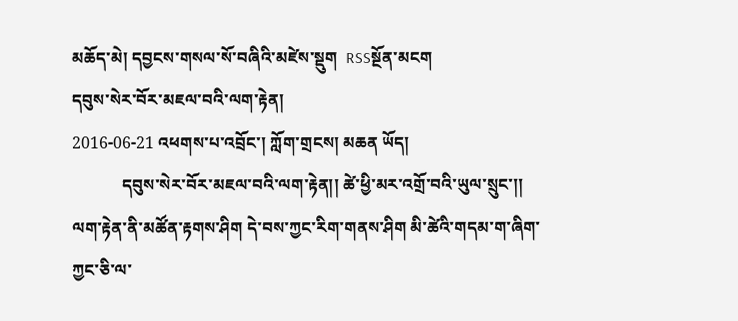མཆོད་མེ། དབྱངས་གསལ་སོ་བཞིའི་མཛེས་སྡུག  RSSསྔོན་མངག
དབུས་སེར་བོར་མཇལ་བའི་ལག་རྟེན།
2016-06-21 འཕགས་པ་འབྲོང་། ཀློག་གྲངས། མཆན ཡོད།
            དབུས་སེར་བོར་མཇལ་བའི་ལག་རྟེན།། ཚེ་ཕྱི་མར་འགྲོ་བའི་ཡུལ་སྲུང་།། ལག་རྟེན་ནི་མཚོན་རྟགས་ཤིག དེ་བས་ཀྱང་རིག་གནས་ཤིག མི་ཚེའི་གདམ་ག་ཞིག་ཀྱང་ཅི་ལ་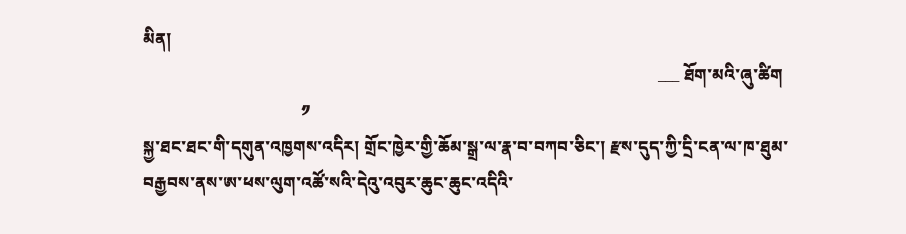མིན།
                                                                                                                            ___ ཐོག་མའི་ཞུ་ཚིག
                                      ༡
སྐྱ་ཐང་ཐང་གི་དགུན་འཁྱགས་འདིར། གྲོང་ཁྱེར་གྱི་ཆོམ་སྒྲ་ལ་རྣ་བ་བཀབ་ཅིང་། རྫས་དུད་ཀྱི་དྲི་ངན་ལ་ཁ་ཐུམ་བརྒྱབས་ནས་ཨ་ཕས་ལུག་འཚོ་སའི་དེའུ་འབུར་ཆུང་ཆུང་འདིའི་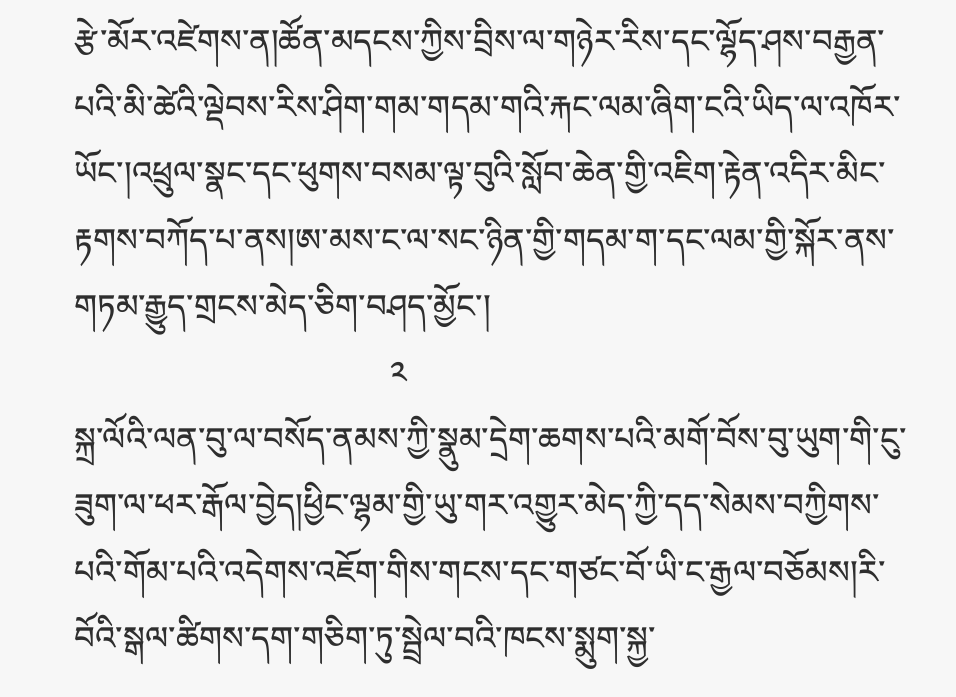རྩེ་མོར་འཛེགས་ན།ཚོན་མདངས་ཀྱིས་བྲིས་ལ་གཉེར་རིས་དང་ལྷོད་ཤས་བརྒྱན་པའི་མི་ཚེའི་ལྡེབས་རིས་ཤིག་གམ་གདམ་གའི་རྐང་ལམ་ཞིག་ངའི་ཡིད་ལ་འཁོར་ཡོང་།འཕྲུལ་སྣང་དང་ཕུགས་བསམ་ལྟ་བུའི་སློབ་ཆེན་གྱི་འཇིག་རྟེན་འདིར་མིང་རྟགས་བཀོད་པ་ནས།ཨ་མས་ང་ལ་སང་ཉིན་གྱི་གདམ་ག་དང་ལམ་གྱི་སྐོར་ནས་གཏམ་རྒྱུད་གྲངས་མེད་ཅིག་བཤད་མྱོང་།
                                      ༢
སྐྲ་ལོའི་ལན་བུ་ལ་བསོད་ནམས་ཀྱི་སྣུམ་དྲེག་ཆགས་པའི་མགོ་བོས་བུ་ཡུག་གི་ངུ་ཟུག་ལ་ཕར་རྒོལ་བྱེད།ཕྱིང་ལྷམ་གྱི་ཡུ་གར་འགྱུར་མེད་ཀྱི་དད་སེམས་བཀྱིགས་པའི་གོམ་པའི་འདེགས་འཇོག་གིས་གངས་དང་གཙང་བོ་ཡི་ང་རྒྱལ་བཅོམས།རི་བོའི་སྒལ་ཚིགས་དག་གཅིག་ཏུ་སྦྲེལ་བའི་ཁངས་སྨུག་སྐྱ་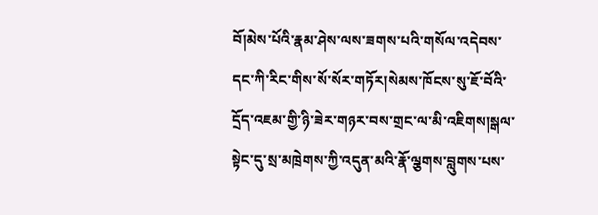བོ།མེས་པོའི་རྣམ་ཤེས་ལས་ཟགས་པའི་གསོལ་འདེབས་དང་ཀི་རིང་གིས་སོ་སོར་གཏོར།སེམས་ཁོངས་སུ་ཇོ་བོའི་དྲོད་འཇམ་གྱི་ཉི་ཟེར་གཉར་བས་གྲང་ལ་མི་འཇིགས།སྒལ་སྟེང་དུ་སྲ་མཁྲེགས་ཀྱི་འདུན་མའི་རྣོ་ལྕགས་བླུགས་པས་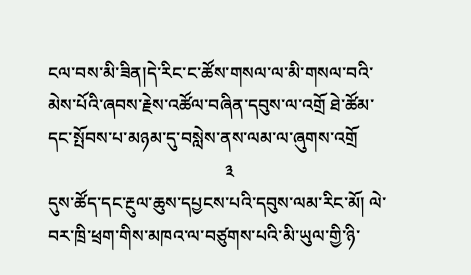ངལ་བས་མི་ཟིན།དེ་རིང་ང་ཚོས་གསལ་ལ་མི་གསལ་བའི་མེས་པོའི་ཞབས་རྗེས་འཚོལ་བཞིན་དབུས་ལ་འགྲོ ཐེ་ཚོམ་དང་སྤོབས་པ་མཉམ་དུ་བསླེས་ནས་ལམ་ལ་ཞུགས་འགྲོ
                                        ༣
དུས་ཚོད་དང་རྔུལ་ཆུས་དཔྱངས་པའི་དབུས་ལམ་རིང་མོ། ལེ་བར་ཁྲི་ཕྲག་གིས་མཁའ་ལ་བཙུགས་པའི་མི་ཡུལ་གྱི་ཉི་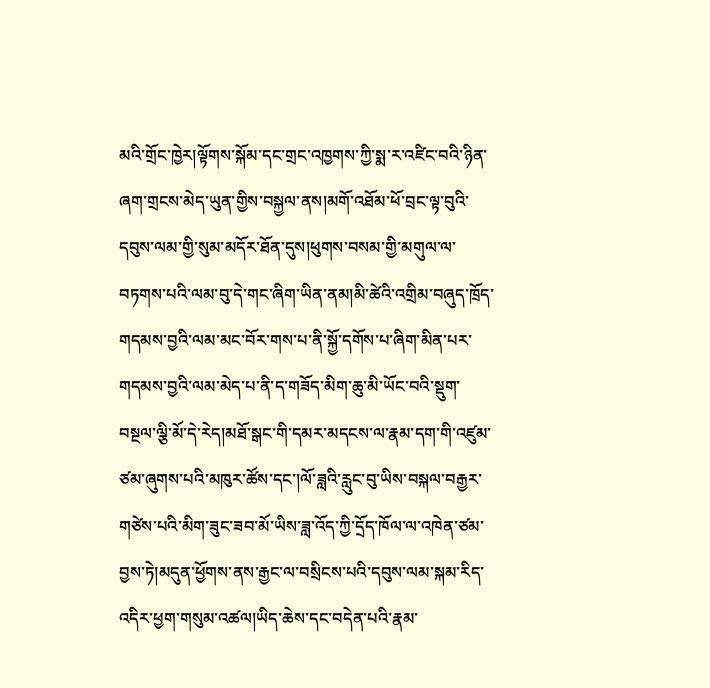མའི་གྲོང་ཁྱེར།ལྟོགས་སྐོམ་དང་གྲང་འཁྱགས་ཀྱི་སྨ་ར་འཛིང་བའི་ཉིན་ཞག་གྲངས་མེད་ཡུན་གྱིས་བསྐྱལ་ནས།མགོ་འཐོམ་ཕོ་བྲང་ལྟ་བུའི་དབུས་ལམ་གྱི་སུམ་མདོར་ཐོན་དུས།ཕུགས་བསམ་གྱི་མགུལ་ལ་བཏགས་པའི་ལམ་བུ་དེ་གང་ཞིག་ཡིན་ནམ།མི་ཚེའི་འགྲིམ་བཞུད་ཁྲོད་གདམས་བྱའི་ལམ་མང་བོར་གས་པ་ནི་སྐྱོ་དགོས་པ་ཞིག་མིན་པར་གདམས་བྱའི་ལམ་མེད་པ་ནི་ད་གཟོད་མིག་ཆུ་མི་ཡོང་བའི་སྡུག་བསྔལ་ལྕི་མོ་དེ་རེད།མཐོ་སྒང་གི་དམར་མདངས་ལ་རྣམ་དག་གི་འཛུམ་ཙམ་ཞུགས་པའི་མཁུར་ཚོས་དང་།ལོ་ཟླའི་རླུང་བུ་ཡིས་བསྐལ་བརྒྱར་གཙེས་པའི་མིག་ཟུང་ཟབ་མོ་ཡིས་ཟླ་འོད་ཀྱི་དྲོད་ཁོལ་ལ་འཁེན་ཙམ་བྱས་ཏེ།མདུན་ཕྱོགས་ནས་རྒྱང་ལ་བསྲིངས་པའི་དབུས་ལམ་སྐམ་རིད་འདིར་ཕྱག་གསུམ་འཚལ།ཡིད་ཆེས་དང་བདེན་པའི་རྣམ་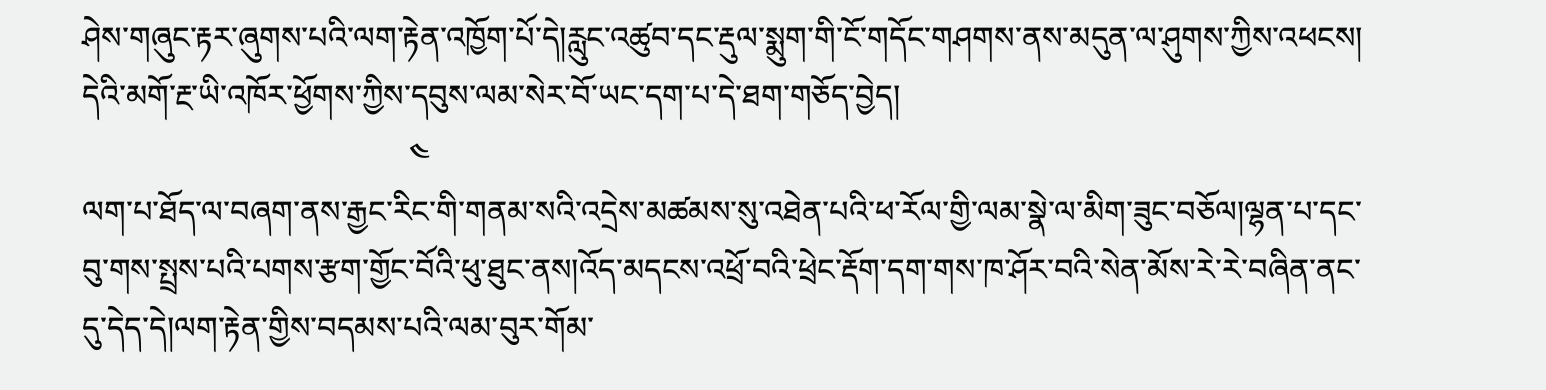ཤེས་གཞུང་རྟར་ཞུགས་པའི་ལག་རྟེན་འཁྱོག་པོ་དེ།རླུང་འཚུབ་དང་རྡུལ་སྨུག་གི་ངོ་གདོང་གཤགས་ནས་མདུན་ལ་ཤུགས་ཀྱིས་འཕངས། དེའི་མགོ་རྔ་ཡི་འཁོར་ཕྱོགས་ཀྱིས་དབུས་ལམ་སེར་བོ་ཡང་དག་པ་དེ་ཐག་གཅོད་བྱེད།
                                          ༤
ལག་པ་ཐོད་ལ་བཞག་ནས་རྒྱང་རིང་གི་གནམ་སའི་འདྲེས་མཚམས་སུ་འཐེན་པའི་ཕ་རོལ་གྱི་ལམ་སྣེ་ལ་མིག་ཟུང་བཅོལ།ལྷན་པ་དང་བུ་གས་སྤྲས་པའི་པགས་རྩག་གྱོང་བོའི་ཕུ་ཐུང་ནས།འོད་མདངས་འཕྲོ་བའི་ཕྲེང་རྡོག་དག་གས་ཁ་ཤོར་བའི་སེན་མོས་རེ་རེ་བཞིན་ནང་དུ་དེད་དེ།ལག་རྟེན་གྱིས་བདམས་པའི་ལམ་བུར་གོམ་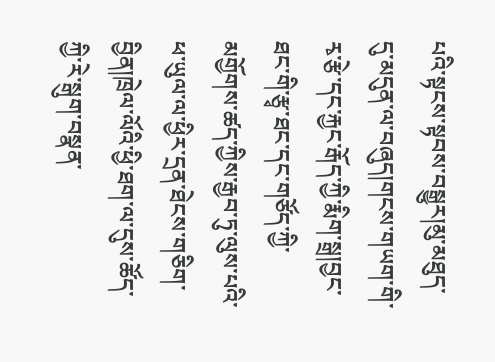པའི་སྟངས་སྟབས་བསྒྱུར།མུ་མཐུད་དུ་མདུན་ལ་བཞུད།གངས་གཡག་གི་རྭ་རྩེ་དང་རྐྱང་རྒོད་ཀྱི་རྨིག་སྒྲ།བྱང་ཐང་གི་རྩྭ་ཐང་དང་གཙོད་ཀྱི་མགྱོགས་ཚད་ཀྱིས་རྒྱབ་ཏུ་ལུས་པའི་ཕ་ཡུལ་ལ་ཕྱིར་དྲན་ཐེངས་གཅིག་བྱིན།ཁྲེལ་ལོའི་ཕྱི་ཐག་ལ་དུས་ཚོད་ཀྱི་རེ་སྒུག་བསྣན་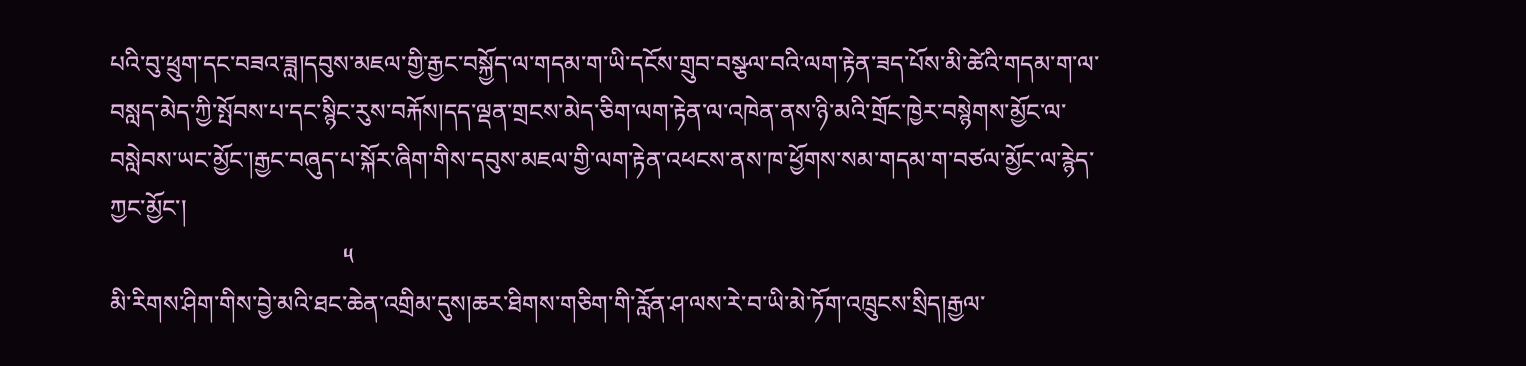པའི་བུ་ཕྲུག་དང་བཟའ་ཟླ།དབུས་མཇལ་གྱི་རྒྱང་བསྐྱོད་ལ་གདམ་ག་ཡི་དངོས་གྲུབ་བསྩལ་བའི་ལག་རྟེན་ཟད་པོས་མི་ཚེའི་གདམ་ག་ལ་བསླད་མེད་ཀྱི་སྤོབས་པ་དང་སྙིང་རུས་བརྐོས།དད་ལྡན་གྲངས་མེད་ཅིག་ལག་རྟེན་ལ་འཁེན་ནས་ཉི་མའི་གྲོང་ཁྱེར་བསྙེགས་མྱོང་ལ་བསླེབས་ཡང་མྱོང་།རྒྱང་བཞུད་པ་སྐོར་ཞིག་གིས་དབུས་མཇལ་གྱི་ལག་རྟེན་འཕངས་ནས་ཁ་ཕྱོགས་སམ་གདམ་ག་བཙལ་མྱོང་ལ་རྙེད་ཀྱང་མྱོང་།
                                       ༥
མི་རིགས་ཤིག་གིས་བྱེ་མའི་ཐང་ཆེན་འགྲིམ་དུས།ཆར་ཐིགས་གཅིག་གི་རློན་ཤ་ལས་རེ་བ་ཡི་མེ་ཏོག་འཁྲུངས་སྲིད།རྒྱལ་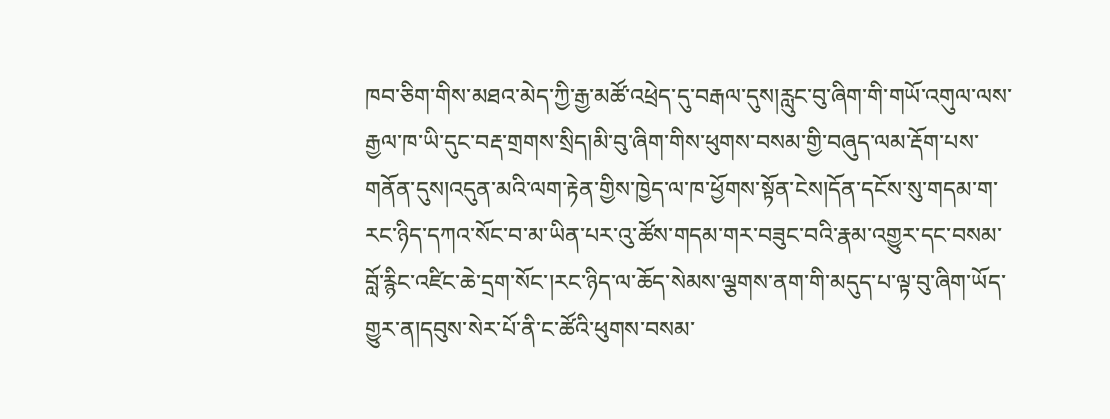ཁབ་ཅིག་གིས་མཐའ་མེད་ཀྱི་རྒྱ་མཚོ་འཕྲེད་དུ་བརྒལ་དུས།རླུང་བུ་ཞིག་གི་གཡོ་འགུལ་ལས་རྒྱལ་ཁ་ཡི་དུང་བརྡ་གྲགས་སྲིད།མི་བུ་ཞིག་གིས་ཕུགས་བསམ་གྱི་བཞུད་ལམ་རྡོག་པས་གནོན་དུས།འདུན་མའི་ལག་རྟེན་གྱིས་ཁྱེད་ལ་ཁ་ཕྱོགས་སྟོན་ངེས།དོན་དངོས་སུ་གདམ་ག་རང་ཉིད་དཀའ་སོང་བ་མ་ཡིན་པར་འུ་ཚོས་གདམ་གར་བཟུང་བའི་རྣམ་འགྱུར་དང་བསམ་བློ་རྙིང་འཛིང་ཆེ་དྲག་སོང་།རང་ཉིད་ལ་ཆོད་སེམས་ལྕགས་ནག་གི་མདུད་པ་ལྟ་བུ་ཞིག་ཡོད་གྱུར་ན།དབུས་སེར་པོ་ནི་ང་ཚོའི་ཕུགས་བསམ་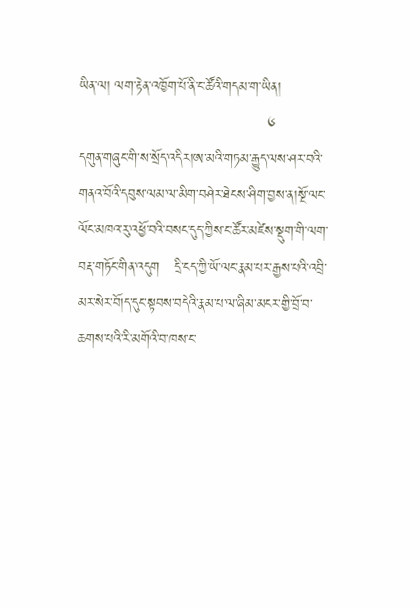ཡིན་ལ། ལག་རྟེན་འཁྱོག་པོ་ནི་ང་ཚོའི་གདམ་ག་ཡིན།
                                        ༦
དགུན་གཞུང་གི་ས་སྲོད་འདིར།ཨ་མའི་གཏམ་རྒྱུད་ལས་ཤར་བའི་གནའ་བོའི་དབུས་ལམ་ལ་མིག་བཤེར་ཐེངས་ཤིག་བྱས་ན།སྔོ་ལང་ལོང་མཁའ་རུ་འཕྱོ་བའི་བསང་དུད་ཀྱིས་ང་ཚོར་མཛེས་སྡུག་གི་ལག་བརྡ་གཏོང་གིན་འདུག   དྲི་ངད་ཀྱི་ཡོ་ལང་རྣམ་པར་རྒྱས་པའི་འབྲི་མར་སེར་བོ།ད་དུང་སྟབས་བདེའི་རྣམ་པ་ལ་ཞིམ་མངར་གྱི་བྲོ་བ་ཆགས་པའི་རི་མགོའི་བ་ཁས་ང་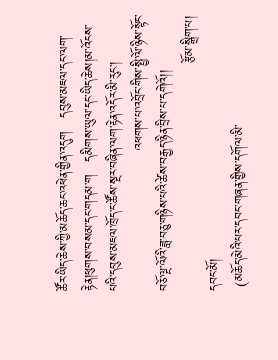ཚོར་ཡིད་ཆེས་ཀྱི་མཆོད་ཆང་འཕེན་གྱིན་འདུག   དབུས་མཇལ་དང་ལག་རྟེན།ཕུགས་བསམ་དང་གདམ་ག   དམིགས་ཡུལ་དང་ཡིད་ཆེས།མ་འོངས་པའི་དབུས་མཇལ་ཁྲོད་ང་ཚོས་སྔར་བཞིན་ལག་རྟེན་འདོར་མི་རུང་།
                                འཕགས་པ་འབྲོང་གིས་སྤྱི་ལོ་ཉིས་སྟོང་བཅོ་ལྔ་ལོའི་ཟླ་བཅུ་གཉིས་པའི་ཚེས་བརྒྱད་ཉིན་བྲིས་པ་དགེའོ།།
                                                    རྩོམ་སྒྲིག་པ། དབང་མོ།
 (མཆོད་མེའི་པར་དབང་གཞན་གྱིས་དགོལ་མི་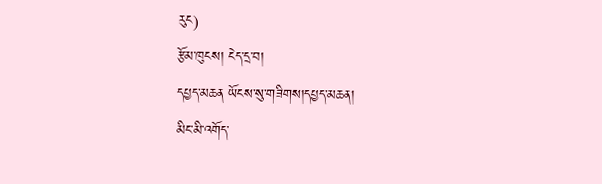རུང)
རྩོམ་ཁུངས། ངེད་དྲ་བ།
དཔྱད་མཆན ཡོངས་སུ་གཟིགས།དཔྱད་མཆན།
མིང་མི་འགོད་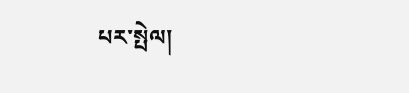པར་སྤེལ།